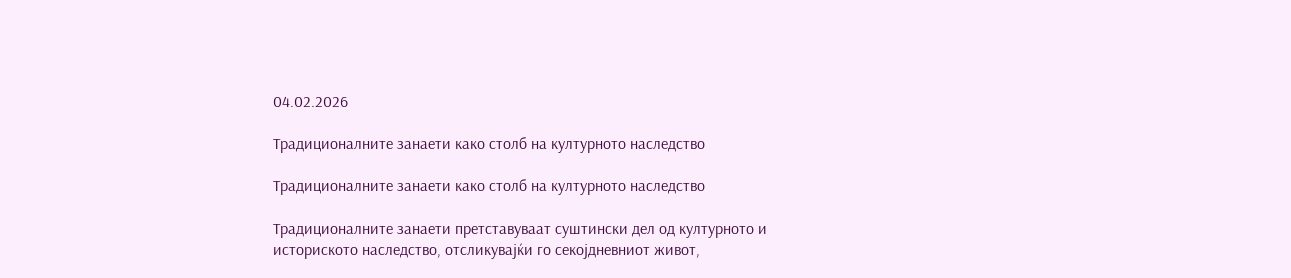04.02.2026

Традиционалните занаети како столб на културното наследство

Традиционалните занаети како столб на културното наследство

Традиционалните занаети претставуваат суштински дел од културното и историското наследство, отсликувајќи го секојдневниот живот,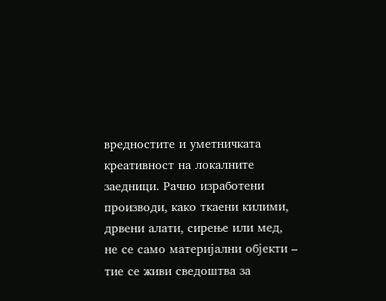вредностите и уметничката креативност на локалните заедници. Рачно изработени производи, како ткаени килими, дрвени алати, сирење или мед, не се само материјални објекти – тие се живи сведоштва за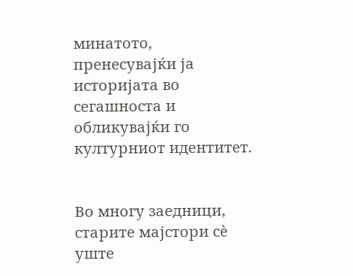минатото, пренесувајќи ја историјата во сегашноста и обликувајќи го културниот идентитет.


Во многу заедници, старите мајстори сè уште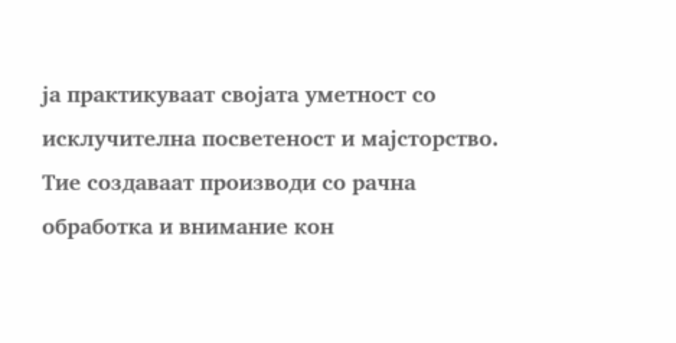ја практикуваат својата уметност со исклучителна посветеност и мајсторство. Тие создаваат производи со рачна обработка и внимание кон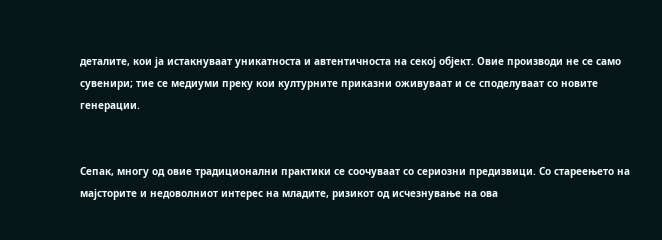деталите, кои ја истакнуваат уникатноста и автентичноста на секој објект. Овие производи не се само сувенири; тие се медиуми преку кои културните приказни оживуваат и се споделуваат со новите генерации.


Сепак, многу од овие традиционални практики се соочуваат со сериозни предизвици. Со стареењето на мајсторите и недоволниот интерес на младите, ризикот од исчезнување на ова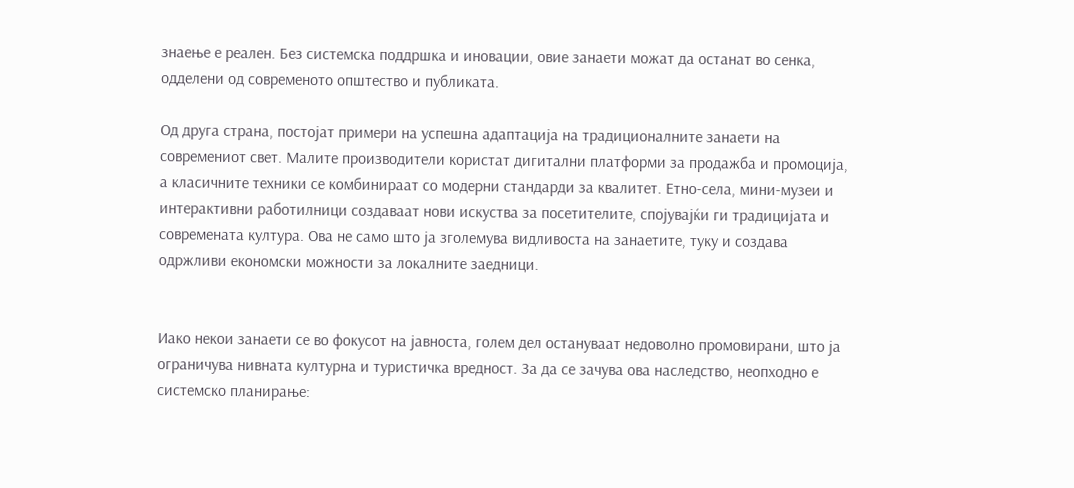знаење е реален. Без системска поддршка и иновации, овие занаети можат да останат во сенка, одделени од современото општество и публиката.

Од друга страна, постојат примери на успешна адаптација на традиционалните занаети на современиот свет. Малите производители користат дигитални платформи за продажба и промоција, а класичните техники се комбинираат со модерни стандарди за квалитет. Етно-села, мини-музеи и интерактивни работилници создаваат нови искуства за посетителите, спојувајќи ги традицијата и современата култура. Ова не само што ја зголемува видливоста на занаетите, туку и создава одржливи економски можности за локалните заедници.


Иако некои занаети се во фокусот на јавноста, голем дел остануваат недоволно промовирани, што ја ограничува нивната културна и туристичка вредност. За да се зачува ова наследство, неопходно е системско планирање: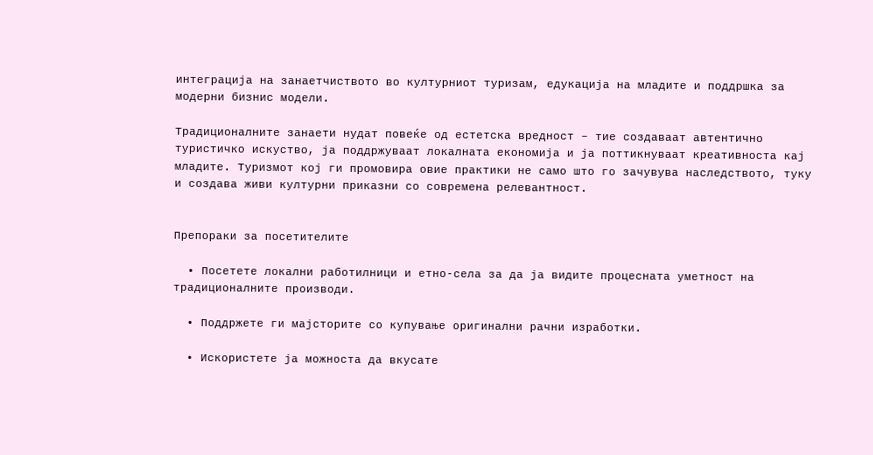интеграција на занаетчиството во културниот туризам, едукација на младите и поддршка за модерни бизнис модели.

Традиционалните занаети нудат повеќе од естетска вредност – тие создаваат автентично туристичко искуство, ја поддржуваат локалната економија и ја поттикнуваат креативноста кај младите. Туризмот кој ги промовира овие практики не само што го зачувува наследството, туку и создава живи културни приказни со современа релевантност.


Препораки за посетителите

  • Посетете локални работилници и етно-села за да ја видите процесната уметност на традиционалните производи.

  • Поддржете ги мајсторите со купување оригинални рачни изработки.

  • Искористете ја можноста да вкусате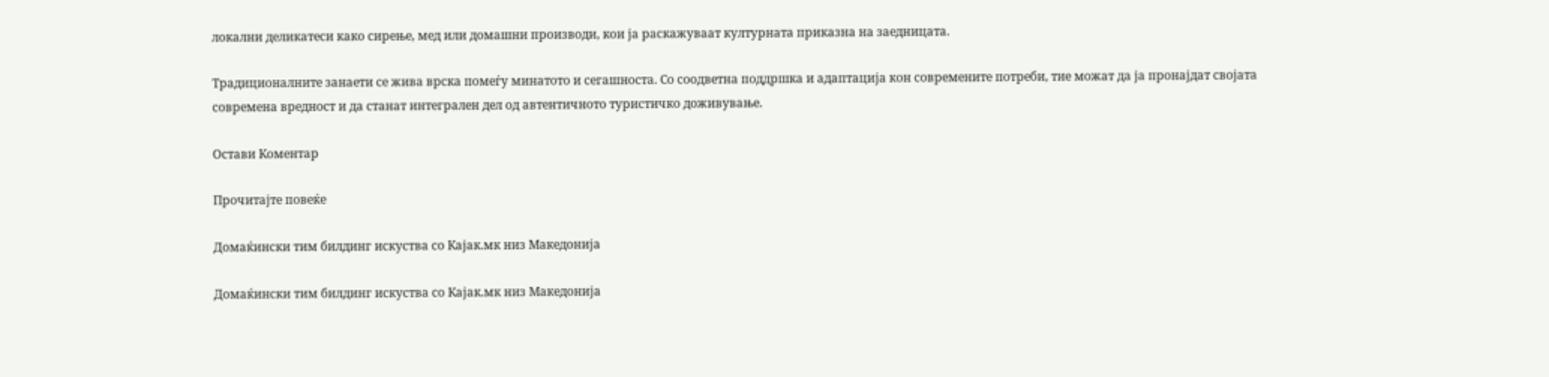локални деликатеси како сирење, мед или домашни производи, кои ја раскажуваат културната приказна на заедницата.

Традиционалните занаети се жива врска помеѓу минатото и сегашноста. Со соодветна поддршка и адаптација кон современите потреби, тие можат да ја пронајдат својата современа вредност и да станат интегрален дел од автентичното туристичко доживување.

Остави Коментар

Прочитајте повеќе

Домаќински тим билдинг искуства со Кајак.мк низ Македонија

Домаќински тим билдинг искуства со Кајак.мк низ Македонија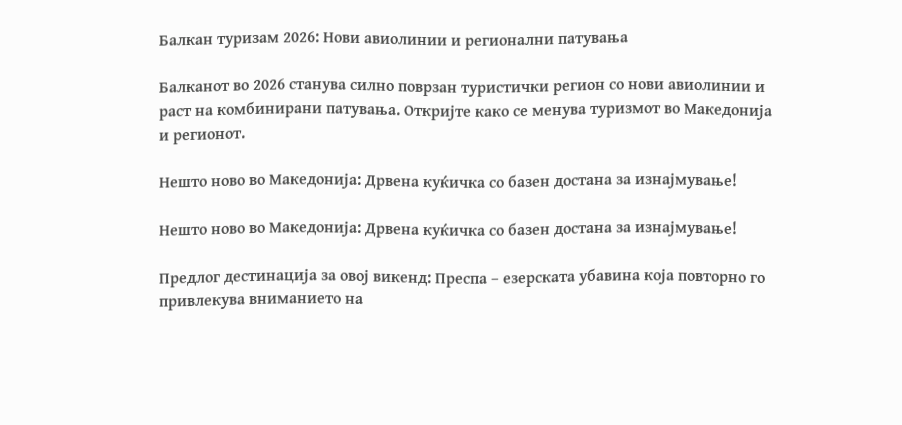Балкан туризам 2026: Нови авиолинии и регионални патувања

Балканот во 2026 станува силно поврзан туристички регион со нови авиолинии и раст на комбинирани патувања. Откријте како се менува туризмот во Македонија и регионот.

Нешто ново во Македонија: Дрвена куќичка со базен достана за изнајмување!

Нешто ново во Македонија: Дрвена куќичка со базен достана за изнајмување!

Предлог дестинација за овој викенд: Преспа – езерската убавина која повторно го привлекува вниманието на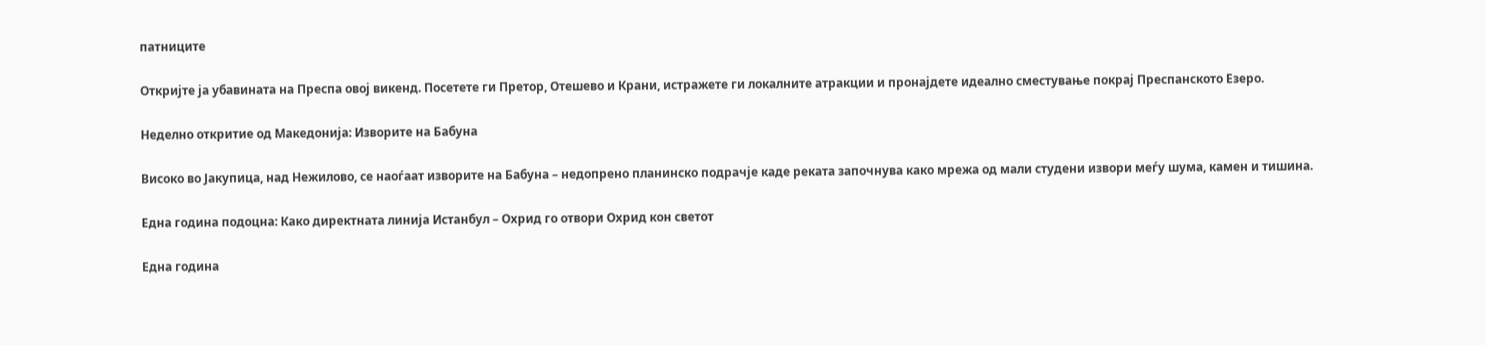патниците

Откријте ја убавината на Преспа овој викенд. Посетете ги Претор, Отешево и Крани, истражете ги локалните атракции и пронајдете идеално сместување покрај Преспанското Езеро.

Неделно откритие од Македонија: Изворите на Бабуна

Високо во Јакупица, над Нежилово, се наоѓаат изворите на Бабуна – недопрено планинско подрачје каде реката започнува како мрежа од мали студени извори меѓу шума, камен и тишина.

Една година подоцна: Како директната линија Истанбул – Охрид го отвори Охрид кон светот

Една година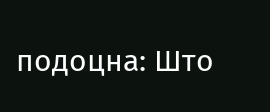подоцна: Што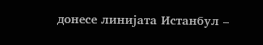донесе линијата Истанбул –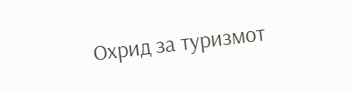Охрид за туризмот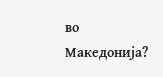во Македонија?